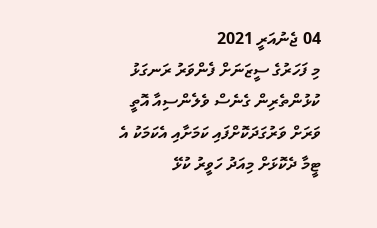04 ޖެނުއަރީ 2021
މި ފަހަރުގެ ސީޒަނަށް ފެންވަރު ރަނގަޅު ކުޅުންތެރިން ގެނެސް ވެލެންސިއާ އޮތީ ވަރަށް ވަރުގަދަކޮށްފައި ކަމަށާއި އެކަމަކު އެ ޓީމާ ދެކޮޅަށް މިއަދު ހަވީރު ކުޅޭ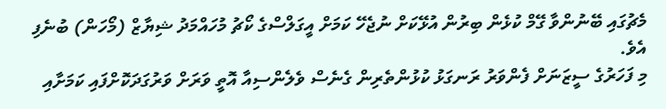މެޗުގައި ބޭނުންވާ ގޭމް ކުޅެން ބިރުން އުޅޭކަށް ނުޖެހޭ ކަމަށް އީގަލްސްގެ ކޯޗު މުހައްމަދު ޝިޔާޒް (މޯހަން) ބުނެފި އެވެ.
މި ފަހަރުގެ ސީޒަނަށް ފެންވަރު ރަނގަޅު ކުޅުންތެރިން ގެނެސް ވެލެންސިއާ އޮތީ ވަރަށް ވަރުގަދަކޮށްފައި ކަމަށާއި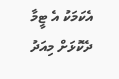އެކަމަކު އެ ޓީމާ ދެކޮޅަށް މިއަދު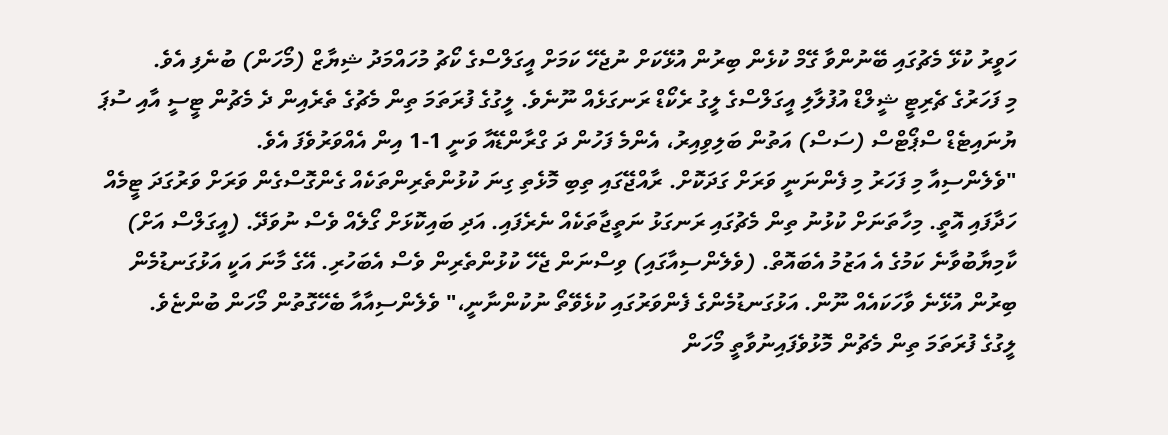ހަވީރު ކުޅޭ މެޗުގައި ބޭނުންވާ ގޭމް ކުޅެން ބިރުން އުޅޭކަށް ނުޖެހޭ ކަމަށް އީގަލްސްގެ ކޯޗު މުހައްމަދު ޝިޔާޒް (މޯހަން) ބުނެފި އެވެ.
މި ފަހަރުގެ ޗެރިޓީ ޝީލްޑް އުފުލާލި އީގަލްސްގެ ލީގު ރެކޯޑް ރަނގަޅެއް ނޫނެވެ. ލީގުގެ ފުރަތަމަ ތިން މެޗުގެ ތެރެއިން ދެ މެޗުން ޓީސީ އާއި ސުޕަ ޔުނައިޓެޑް ސްޕޯޓްސް (ސަސް) އަތުން ބަލިވިއިރު، އެންމެ ފަހުން ދަ ގްރާންޑޭއާ ވަނީ 1-1 އިން އެއްވަރުވެފަ އެވެ.
"ވެލެންސިއާ މި ފަހަރު މި ފެންނަނީ ވަރަށް ގަދަކޮށް. ރާއްޖޭގައި ތިބި މޮޅެތި ގިނަ ކުޅުންތެރިންތަކެއް ގެންގޮސްގެން ވަރަށް ވަރުގަދަ ޓީމެއް ހަދާފައި އޮތީ. މިހާތަނަށް ކުޅުނު ތިން މެޗުގައި ރަނގަޅު ނަތީޖާތަކެއް ނެރެފައި. އަދި ބައިކޮޅަށް ގޯލެއް ވެސް ނުވަދޭ. (އީގަލްސް އަށް) ކާމިޔާބުވާނެ ކަމުގެ އެ އަޒުމު އެބައޮތް. (ވެލެންސިއާގައި) ވިސްނަން ޖެހޭ ކުޅުންތެރިން ވެސް އެބަހުރި. އޭގެ މާނަ އަކީ އަޅުގަނޑުމެން ބިރުން އުޅޭނެ ވާހަކައެއް ނޫން. އަޅުގަނޑުމެންގެ ފެންވަރުގައި ކުޅެވޭތޯ ނުކުންނާނީ،" ވެލެންސިއާއާ ބެހޭގޮތުން މޯހަން ބުންޏެވެ.
ލީގުގެ ފުރަތަމަ ތިން މެޗުން މޮޅުވެފައިނުވާތީ މޯހަން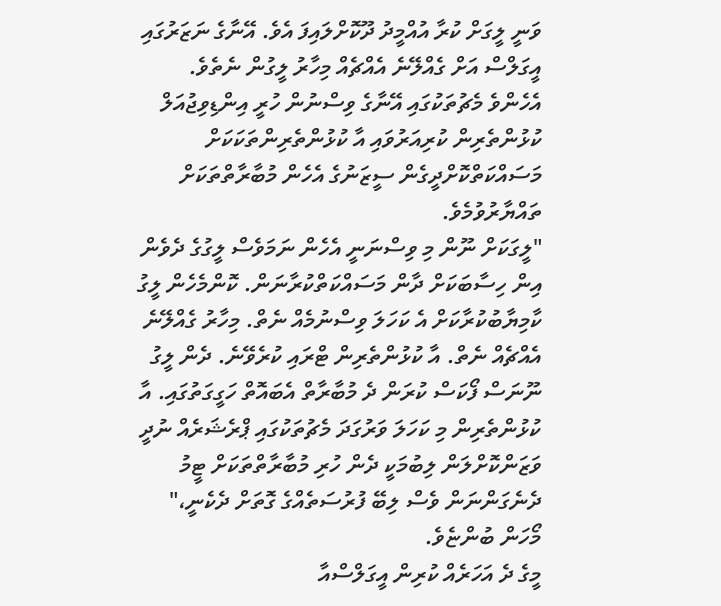ވަނީ ލީގަށް ކުރާ އުއްމީދު ދޫކޮށްލައިފަ އެވެ. އޭނާގެ ނަޒަރުގައި އީގަލްސް އަށް ގެއްލޭނެ އެއްޗެއް މިހާރު ލީގުން ނެތެވެ. އެހެންވެ މެޗުތަކުގައި އޭނާގެ ވިސްނުން ހުރީ އިންޑިވިޖުއަލް ކުޅުންތެރިން ކުރިއަރުވައި އާ ކުޅުންތެރިންތަކަކަށް މަސައްކަތްކޮށްދީގެން ސީޒަނުގެ އެހެން މުބާރާތްތަކަށް ތައްޔާރުވުމެވެ.
"ލީގަކަށް ނޫން މި ވިސްނަނީ އެހެން ނަމަވެސް ލީގުގެ ދެވެން އިން ހިސާބަކަށް ދާން މަސައްކަތްކުރާނަން. ކޮންމެހެން ލީގު ކާމިޔާބުކުރާކަށް އެ ކަހަލަ ވިސްނުމެއް ނެތް. މިހާރު ގެއްލޭނެ އެއްޗެއް ނެތް. އާ ކުޅުންތެރިން ޓްރައި ކުރެވޭނެ. ދެން ލީގު ނޫނަސް ފޯކަސް ކުރަން ދެ މުބާރާތް އެބައޮތް ހަގީގަތުގައި. އާ ކުޅުންތެރިން މި ކަހަލަ ވަރުގަދަ މެޗުތަކުގައި ޕްރެޝަރެއް ނުދީ ވަޒަންކޮށްލަން ލިބުމަކީ ދެން ހުރި މުބާރާތްތަކަށް ޓީމު ދެނެގަންނަން ވެސް ލިބޭ ފުރުސަތެއްގެ ގޮތަށް ދެކެނީ،" މޯހަން ބުންޏެވެ.
މީގެ ދެ އަހަރެއް ކުރިން އީގަލްސްއާ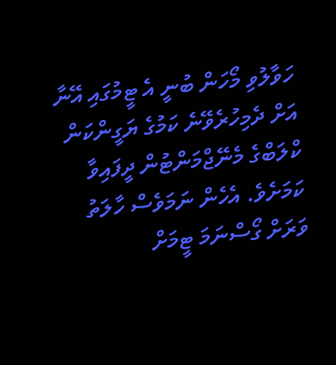ހަވާލުވި މޯހަން ބުނީ އެ ޓީމުގައި އޭނާ އަށް ދެމިހުރެވޭނެ ކަމުގެ ޔަގީންކަން ކްލަބްގެ މެނޭޖްމަންޓުން ދީފައިވާ ކަމަށެވެ. އެހެން ނަމަވެސް ހާލަތު ވަރަށް ގޯސްނަމަ ޓީމަށް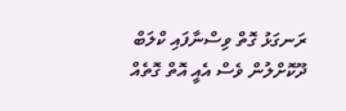ރަނގަޅު ގޮތް ވިސްނާފައި ކްލަބް ދޫކޮށްލުން ވެސް އެއީ އޮތް ގޮތެއް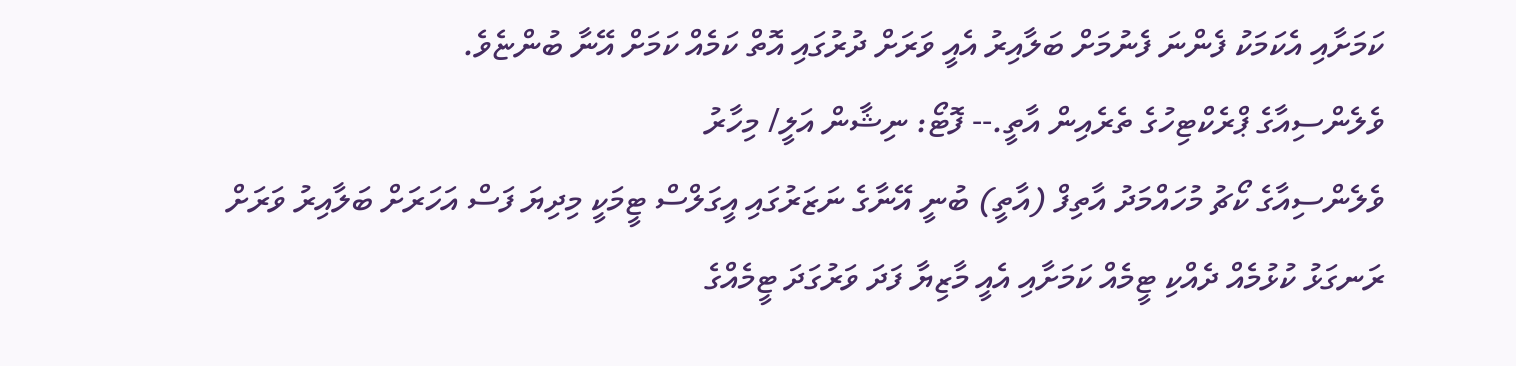ކަމަށާއި އެކަމަކު ފެންނަ ފެނުމަށް ބަލާއިރު އެއީ ވަރަށް ދުރުގައި އޮތް ކަމެއް ކަމަށް އޭނާ ބުންޏެވެ.
ވެލެންސިއާގެ ޕްރެކްޓިހުގެ ތެރެއިން އާތީ.-- ފޮޓޯ: ނިޝާން އަލީ/ މިހާރު
ވެލެންސިއާގެ ކޯޗު މުހައްމަދު އާތިފް (އާތީ) ބުނީ އޭނާގެ ނަޒަރުގައި އީގަލްސް ޓީމަކީ މިދިޔަ ފަސް އަހަރަށް ބަލާއިރު ވަރަށް ރަނގަޅު ކުޅުމެއް ދެއްކި ޓީމެއް ކަމަށާއި އެއީ މާޒިޔާ ފަދަ ވަރުގަދަ ޓީމެއްގެ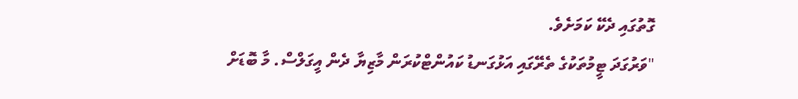ގޮތުގައި ދެކޭ ކަމަށެވެ.
"ވަރުގަދަ ޓީމުތަކުގެ ތެރޭގައި އަޅުގަނޑު ކައުންޓްކުރަން މާޒިޔާ ދެން އީގަލްސް. މާ ބޮޑަށް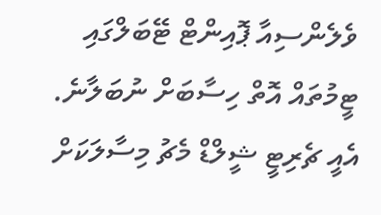ވެލެންސިއާ ޕޮއިންޓް ޓޭބަލްގައި ޓީމުތައް އޮތް ހިސާބަށް ނުބަލާނެ. އެއީ ޗެރިޓީ ޝީލްޑް މެޗު މިސާލަކަށް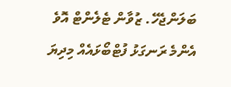ބަލަންޖެހޭ. ޒުވާން ޓެލެންޓް އޮވެ އެންމެ ރަނގަޅު ފުޓްބޯޅައެއް މިދިޔަ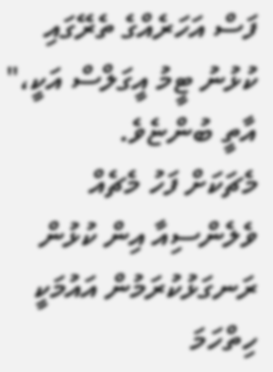ފަސް އަހަރެއްގެ ތެރޭގައި ކުޅުނު ޓީމު އީގަލްސް އަކީ،" އާތީ ބުންޏެވެ.
މެޗަކަށް ފަހު މެޗެއް ވެލެންސިއާ އިން ކުޅުން ރަނގަޅުކުރަމުން އައުމަކީ ހިތްހަމަ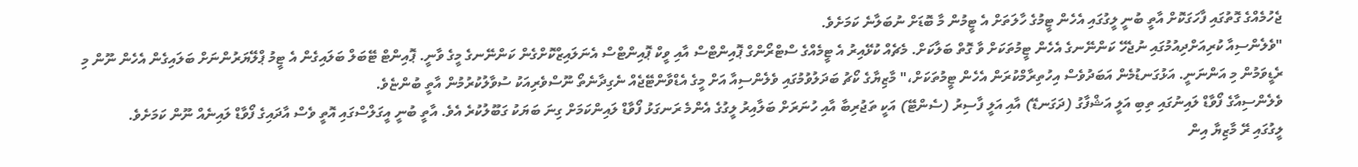ޖެހުމެއްގެ ގޮތުގައި ފާހަގަކޮށް އާތީ ބުނީ ލީގުގައި އެހެން ޓީމުގެ ހާލަތަށް އެ ޓީމުން މާ ބޮޑަށް ނުބަލާނެ ކަމަށެވެ.
"ވެލެންސިއާ ކުރިއަށްދިއުމުގައި ނުޖެހޭ ކަންނޭނގެ އެހެން ޓީމުތަކަށް ވާ ގޮތް ބަލާކަށް. މެޗެއް ކުޅޭއިރު އެ ޓީމެއްގެ ސްޓްރޯންގް ޕޮއިންޓްސް އާއި ވީކް ޕޮއިންޓްސް އެނަލައިޒްކޮށްގެން ކަންނޭނގެ މީގެ ވާނީ. ޕޮއިންޓް ޓޭބަލް ބަލައިގެން އެ ޓީމު ޕްލޭޔަރުންނަށް ބަލައިގެން އެހެން ނޫން މި ރެޑީވަމުން މި އަންނަނީ. އަޅުގަނޑުމެން އަބަދުވެސް އިހުތިރާމްކުރަން އެހެން ޓީމުތަކަށް،" މާޒިޔާގެ ކޯޗު ބަދަލުވުމުގައި ވެލެންސިއާ އަށް މީގެ އެޑްވާންޓޭޖެއް ނެގިދާނެތޯ ނޫސްވެރިއަކު ސުވާލުކުރުމުން އާތީ ބުންޏެވެ.
ވެލެންސިއާގެ ފޯވާޑް ލައިނުގައި ތިބި އަލީ އަޝްފާގު (ދަގަނޑޭ) އާއި އަލީ ފާސިރު (ސެންޓޭ) އަކީ ތަޖުރިބާ އާއި ހުނަރަށް ބަލާއިރު ލީގުގެ އެންމެ ރަނގަޅު ފޯވާޑް ލައިންކަމަށް ގިނަ ބަޔަކު ގަބޫލުކުރެ އެވެ. އާތީ ބުނީ އީގަލްސްގައި އޮތީ ވެސް އާދައިގެ ފޯވާޑް ލައިނެއް ނޫން ކަމަށެވެ.
ލީގުގައި ރޭ މާޒިޔާ އިން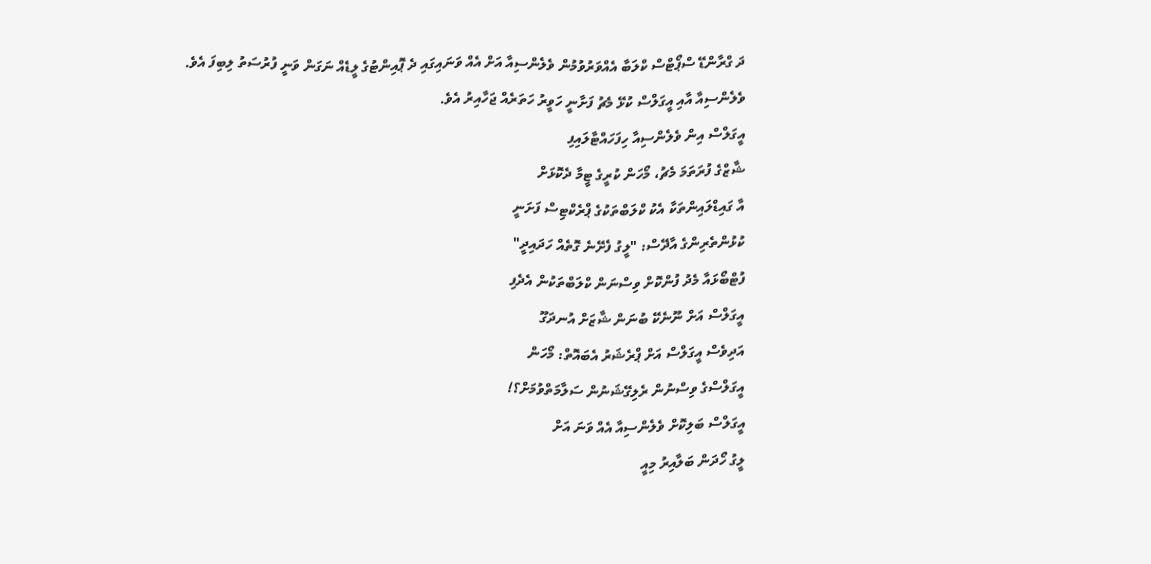ދަ ގްރާންޑޭ ސްޕޯޓްސް ކްލަބާ އެއްވަރުވުމުން ވެލެންސިއާ އަށް އެއް ވަނައިގައި ދެ ޕޮއިންޓުގެ ލީޑެއް ނަގަން ވަނީ ފުރުސަތު ލިބިފަ އެވެ. ވެލެންސިއާ އާއި އީގަލްސް ކުޅޭ މެޗު ފަށާނީ ހަވީރު ހަތަރެއް ޖަހާއިރު އެވެ.
އީގަލްސް އިން ވެލެންސިއާ ހިފަހައްޓާލައިފި
ޝާޒްގެ ފުރަތަމަ މެޗު، މޯހަން ކުރީގެ ޓީމާ ދެކޮޅަށް
އާ ގައިޑްލައިންތަކާ އެކު ކްލަބްތަކުގެ ޕްރެކްޓިސް ފަށަނީ
ކުޅުންތެރިންގެ އާދޭސް: "ލީގު ފެށޭނެ ގޮތެއް ހަދައިދީ"
ފުޓްބޯޅައާ މެދު ފުންކޮށް ވިސްނަން ކްލަބްތަކުން އެދެފި
އީގަލްސް އަށް ނޫނެކޭ ބުނަން ޝާޒަށް އުނދަގޫ
އަދިވެސް އީގަލްސް އަށް ޕްރެޝަރު އެބައޮތް: މޯހަން
އީގަލްސްގެ ވިސްނުން ރެލިގޭޝަނުން ސަލާމަތްވުމަށް؟!
އީގަލްސް ބަލިކޮށް ވެލެންސިއާ އެއް ވަނަ އަށް
ލީގު ހޯދަން ބަލާއިރު މިއީ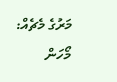މަރުގެ މެޗެއް: މޯހަން